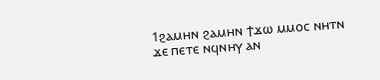1ϩⲁⲙⲏⲛ ϩⲁⲙⲏⲛ ϯϫⲱ ⲙⲙⲟⲥ ⲛⲏⲧⲛ ϫⲉ ⲡⲉⲧⲉ ⲛϥⲛⲏⲩ ⲁⲛ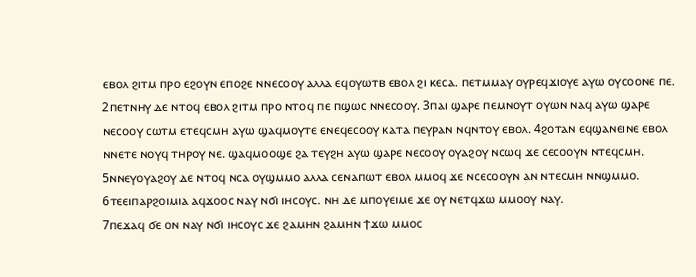ⲉⲃⲟⲗ ϩⲓⲧⲙ ⲡⲣⲟ ⲉϩⲟⲩⲛ ⲉⲡⲟϩⲉ ⲛⲛⲉⲥⲟⲟⲩ ⲁⲗⲗⲁ ⲉϥⲟⲩⲱⲧⲃ ⲉⲃⲟⲗ ϩⲓ ⲕⲉⲥⲁ. ⲡⲉⲧⲙⲙⲁⲩ ⲟⲩⲣⲉϥϫⲓⲟⲩⲉ ⲁⲩⲱ ⲟⲩⲥⲟⲟⲛⲉ ⲡⲉ. 2ⲡⲉⲧⲛⲏⲩ ⲇⲉ ⲛⲧⲟϥ ⲉⲃⲟⲗ ϩⲓⲧⲙ ⲡⲣⲟ ⲛⲧⲟϥ ⲡⲉ ⲡϣⲱⲥ ⲛⲛⲉⲥⲟⲟⲩ. 3ⲡⲁⲓ ϣⲁⲣⲉ ⲡⲉⲙⲛⲟⲩⲧ ⲟⲩⲱⲛ ⲛⲁϥ ⲁⲩⲱ ϣⲁⲣⲉ ⲛⲉⲥⲟⲟⲩ ⲥⲱⲧⲙ ⲉⲧⲉϥⲥⲙⲏ ⲁⲩⲱ ϣⲁϥⲙⲟⲩⲧⲉ ⲉⲛⲉϥⲉⲥⲟⲟⲩ ⲕⲁⲧⲁ ⲡⲉⲩⲣⲁⲛ ⲛϥⲛⲧⲟⲩ ⲉⲃⲟⲗ. 4ϩⲟⲧⲁⲛ ⲉϥϣⲁⲛⲉⲓⲛⲉ ⲉⲃⲟⲗ ⲛⲛⲉⲧⲉ ⲛⲟⲩϥ ⲧⲏⲣⲟⲩ ⲛⲉ. ϣⲁϥⲙⲟⲟϣⲉ ϩⲁ ⲧⲉⲩϩⲏ ⲁⲩⲱ ϣⲁⲣⲉ ⲛⲉⲥⲟⲟⲩ ⲟⲩⲁϩⲟⲩ ⲛⲥⲱϥ ϫⲉ ⲥⲉⲥⲟⲟⲩⲛ ⲛⲧⲉϥⲥⲙⲏ. 5ⲛⲛⲉⲩⲟⲩⲁϩⲟⲩ ⲇⲉ ⲛⲧⲟϥ ⲛⲥⲁ ⲟⲩϣⲙⲙⲟ ⲁⲗⲗⲁ ⲥⲉⲛⲁⲡⲱⲧ ⲉⲃⲟⲗ ⲙⲙⲟϥ ϫⲉ ⲛⲥⲉⲥⲟⲟⲩⲛ ⲁⲛ ⲛⲧⲉⲥⲙⲏ ⲛⲛϣⲙⲙⲟ. 6ⲧⲉⲉⲓⲡⲁⲣϩⲟⲓⲙⲓⲁ ⲁϥϫⲟⲟⲥ ⲛⲁⲩ ⲛϭⲓ ⲓⲏⲥⲟⲩⲥ. ⲛⲏ ⲇⲉ ⲙⲡⲟⲩⲉⲓⲙⲉ ϫⲉ ⲟⲩ ⲛⲉⲧϥϫⲱ ⲙⲙⲟⲟⲩ ⲛⲁⲩ.
7ⲡⲉϫⲁϥ ϭⲉ ⲟⲛ ⲛⲁⲩ ⲛϭⲓ ⲓⲏⲥⲟⲩⲥ ϫⲉ ϩⲁⲙⲏⲛ ϩⲁⲙⲏⲛ ϯϫⲱ ⲙⲙⲟⲥ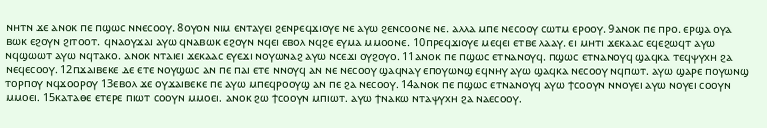ⲛⲏⲧⲛ ϫⲉ ⲁⲛⲟⲕ ⲡⲉ ⲡϣⲱⲥ ⲛⲛⲉⲥⲟⲟⲩ. 8ⲟⲩⲟⲛ ⲛⲓⲙ ⲉⲛⲧⲁⲩⲉⲓ ϩⲉⲛⲣⲉϥϫⲓⲟⲩⲉ ⲛⲉ ⲁⲩⲱ ϩⲉⲛⲥⲟⲟⲛⲉ ⲛⲉ. ⲁⲗⲗⲁ ⲙⲡⲉ ⲛⲉⲥⲟⲟⲩ ⲥⲱⲧⲙ ⲉⲣⲟⲟⲩ. 9ⲁⲛⲟⲕ ⲡⲉ ⲡⲣⲟ. ⲉⲣϣⲁ ⲟⲩⲁ ⲃⲱⲕ ⲉϩⲟⲩⲛ ϩⲓⲧⲟⲟⲧ. ϥⲛⲁⲟⲩϫⲁⲓ ⲁⲩⲱ ϥⲛⲁⲃⲱⲕ ⲉϩⲟⲩⲛ ⲛϥⲉⲓ ⲉⲃⲟⲗ ⲛϥϩⲉ ⲉⲩⲙⲁ ⲙⲙⲟⲟⲛⲉ. 10ⲡⲣⲉϥϫⲓⲟⲩⲉ ⲙⲉϥⲉⲓ ⲉⲧⲃⲉ ⲗⲁⲁⲩ. ⲉⲓ ⲙⲏⲧⲓ ϫⲉⲕⲁⲁⲥ ⲉϥⲉϩⲱϥⲧ ⲁⲩⲱ ⲛϥϣⲱⲱⲧ ⲁⲩⲱ ⲛϥⲧⲁⲕⲟ. ⲁⲛⲟⲕ ⲛⲧⲁⲓⲉⲓ ϫⲉⲕⲁⲁⲥ ⲉⲩⲉϫⲓ ⲛⲟⲩⲱⲛⲁϩ ⲁⲩⲱ ⲛⲥⲉϫⲓ ⲟⲩϩⲟⲩⲟ. 11ⲁⲛⲟⲕ ⲡⲉ ⲡϣⲱⲥ ⲉⲧⲛⲁⲛⲟⲩϥ. ⲡϣⲱⲥ ⲉⲧⲛⲁⲛⲟⲩϥ ϣⲁϥⲕⲁ ⲧⲉϥⲯⲩⲭⲏ ϩⲁ ⲛⲉϥⲉⲥⲟⲟⲩ. 12ⲡϫⲁⲓⲃⲉⲕⲉ ⲇⲉ ⲉⲧⲉ ⲛⲟⲩϣⲱⲥ ⲁⲛ ⲡⲉ ⲡⲁⲓ ⲉⲧⲉ ⲛⲛⲟⲩϥ ⲁⲛ ⲛⲉ ⲛⲉⲥⲟⲟⲩ ϣⲁϥⲛⲁⲩ ⲉⲡⲟⲩⲱⲛϣ ⲉϥⲛⲏⲩ ⲁⲩⲱ ϣⲁϥⲕⲁ ⲛⲉⲥⲟⲟⲩ ⲛϥⲡⲱⲧ. ⲁⲩⲱ ϣⲁⲣⲉ ⲡⲟⲩⲱⲛϣ ⲧⲟⲣⲡⲟⲩ ⲛϥϫⲟⲟⲣⲟⲩ 13ⲉⲃⲟⲗ ϫⲉ ⲟⲩϫⲁⲓⲃⲉⲕⲉ ⲡⲉ ⲁⲩⲱ ⲙⲡⲉϥⲣⲟⲟⲩϣ ⲁⲛ ⲡⲉ ϩⲁ ⲛⲉⲥⲟⲟⲩ. 14ⲁⲛⲟⲕ ⲡⲉ ⲡϣⲱⲥ ⲉⲧⲛⲁⲛⲟⲩϥ ⲁⲩⲱ ϯⲥⲟⲟⲩⲛ ⲛⲛⲟⲩⲉⲓ ⲁⲩⲱ ⲛⲟⲩⲉⲓ ⲥⲟⲟⲩⲛ ⲙⲙⲟⲉⲓ. 15ⲕⲁⲧⲁⲑⲉ ⲉⲧⲉⲣⲉ ⲡⲓⲱⲧ ⲥⲟⲟⲩⲛ ⲙⲙⲟⲉⲓ. ⲁⲛⲟⲕ ϩⲱ ϯⲥⲟⲟⲩⲛ ⲙⲡⲓⲱⲧ. ⲁⲩⲱ ϯⲛⲁⲕⲱ ⲛⲧⲁⲯⲩⲭⲏ ϩⲁ ⲛⲁⲉⲥⲟⲟⲩ.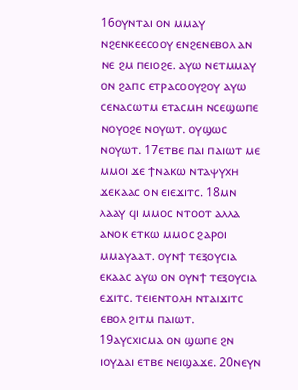16ⲟⲩⲛⲧⲁⲓ ⲟⲛ ⲙⲙⲁⲩ ⲛϩⲉⲛⲕⲉⲉⲥⲟⲟⲩ ⲉⲛϩⲉⲛⲉⲃⲟⲗ ⲁⲛ ⲛⲉ ϩⲙ ⲡⲉⲓⲟϩⲉ. ⲁⲩⲱ ⲛⲉⲧⲙⲙⲁⲩ ⲟⲛ ϩⲁⲡⲥ ⲉⲧⲣⲁⲥⲟⲟⲩϩⲟⲩ ⲁⲩⲱ ⲥⲉⲛⲁⲥⲱⲧⲙ ⲉⲧⲁⲥⲙⲏ ⲛⲥⲉϣⲱⲡⲉ ⲛⲟⲩⲟϩⲉ ⲛⲟⲩⲱⲧ. ⲟⲩϣⲱⲥ ⲛⲟⲩⲱⲧ. 17ⲉⲧⲃⲉ ⲡⲁⲓ ⲡⲁⲓⲱⲧ ⲙⲉ ⲙⲙⲟⲓ ϫⲉ ϯⲛⲁⲕⲱ ⲛⲧⲁⲯⲩⲭⲏ ϫⲉⲕⲁⲁⲥ ⲟⲛ ⲉⲓⲉϫⲓⲧⲥ. 18ⲙⲛ ⲗⲁⲁⲩ ϥⲓ ⲙⲙⲟⲥ ⲛⲧⲟⲟⲧ ⲁⲗⲗⲁ ⲁⲛⲟⲕ ⲉⲧⲕⲱ ⲙⲙⲟⲥ ϩⲁⲣⲟⲓ ⲙⲙⲁⲩⲁⲁⲧ. ⲟⲩⲛϯ ⲧⲉⲝⲟⲩⲥⲓⲁ ⲉⲕⲁⲁⲥ ⲁⲩⲱ ⲟⲛ ⲟⲩⲛϯ ⲧⲉⲝⲟⲩⲥⲓⲁ ⲉϫⲓⲧⲥ. ⲧⲉⲓⲉⲛⲧⲟⲗⲏ ⲛⲧⲁⲓϫⲓⲧⲥ ⲉⲃⲟⲗ ϩⲓⲧⲙ ⲡⲁⲓⲱⲧ.
19ⲁⲩⲥⲭⲓⲥⲙⲁ ⲟⲛ ϣⲱⲡⲉ ϩⲛ ⲓⲟⲩⲇⲁⲓ ⲉⲧⲃⲉ ⲛⲉⲓϣⲁϫⲉ. 20ⲛⲉⲩⲛ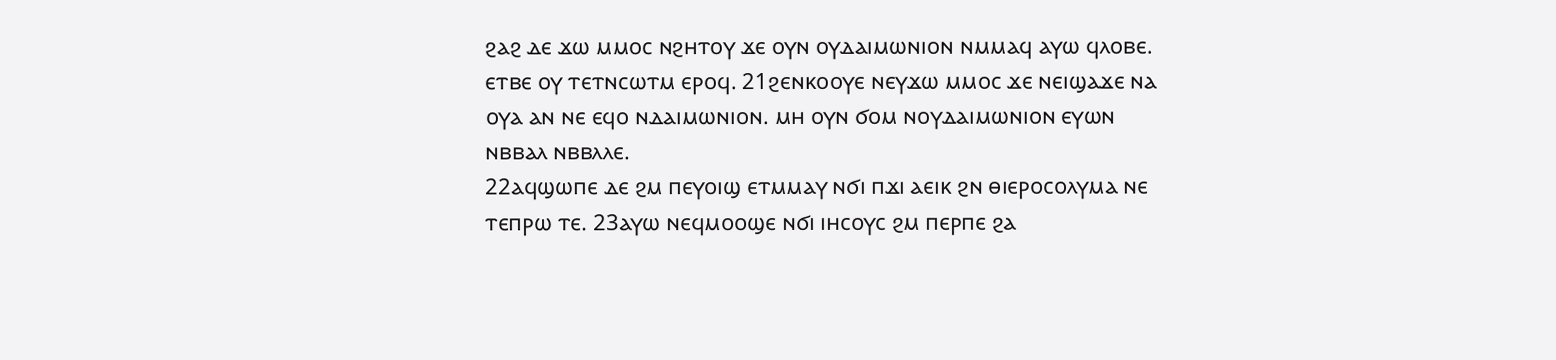ϩⲁϩ ⲇⲉ ϫⲱ ⲙⲙⲟⲥ ⲛϩⲏⲧⲟⲩ ϫⲉ ⲟⲩⲛ ⲟⲩⲇⲁⲓⲙⲱⲛⲓⲟⲛ ⲛⲙⲙⲁϥ ⲁⲩⲱ ϥⲗⲟⲃⲉ. ⲉⲧⲃⲉ ⲟⲩ ⲧⲉⲧⲛⲥⲱⲧⲙ ⲉⲣⲟϥ. 21ϩⲉⲛⲕⲟⲟⲩⲉ ⲛⲉⲩϫⲱ ⲙⲙⲟⲥ ϫⲉ ⲛⲉⲓϣⲁϫⲉ ⲛⲁ ⲟⲩⲁ ⲁⲛ ⲛⲉ ⲉϥⲟ ⲛⲇⲁⲓⲙⲱⲛⲓⲟⲛ. ⲙⲏ ⲟⲩⲛ ϭⲟⲙ ⲛⲟⲩⲇⲁⲓⲙⲱⲛⲓⲟⲛ ⲉⲩⲱⲛ ⲛⲃⲃⲁⲗ ⲛⲃⲃⲗⲗⲉ.
22ⲁϥϣⲱⲡⲉ ⲇⲉ ϩⲙ ⲡⲉⲩⲟⲓϣ ⲉⲧⲙⲙⲁⲩ ⲛϭⲓ ⲡϫⲓ ⲁⲉⲓⲕ ϩⲛ ⲑⲓⲉⲣⲟⲥⲟⲗⲩⲙⲁ ⲛⲉ ⲧⲉⲡⲣⲱ ⲧⲉ. 23ⲁⲩⲱ ⲛⲉϥⲙⲟⲟϣⲉ ⲛϭⲓ ⲓⲏⲥⲟⲩⲥ ϩⲙ ⲡⲉⲣⲡⲉ ϩⲁ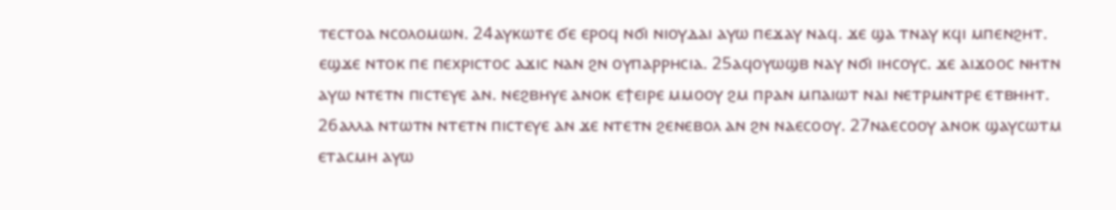ⲧⲉⲥⲧⲟⲁ ⲛⲥⲟⲗⲟⲙⲱⲛ. 24ⲁⲩⲕⲱⲧⲉ ϭⲉ ⲉⲣⲟϥ ⲛϭⲓ ⲛⲓⲟⲩⲇⲁⲓ ⲁⲩⲱ ⲡⲉϫⲁⲩ ⲛⲁϥ. ϫⲉ ϣⲁ ⲧⲛⲁⲩ ⲕϥⲓ ⲙⲡⲉⲛϩⲏⲧ. ⲉϣϫⲉ ⲛⲧⲟⲕ ⲡⲉ ⲡⲉⲭⲣⲓⲥⲧⲟⲥ ⲁϫⲓⲥ ⲛⲁⲛ ϩⲛ ⲟⲩⲡⲁⲣⲣⲏⲥⲓⲁ. 25ⲁϥⲟⲩⲱϣⲃ ⲛⲁⲩ ⲛϭⲓ ⲓⲏⲥⲟⲩⲥ. ϫⲉ ⲁⲓϫⲟⲟⲥ ⲛⲏⲧⲛ ⲁⲩⲱ ⲛⲧⲉⲧⲛ ⲡⲓⲥⲧⲉⲩⲉ ⲁⲛ. ⲛⲉϩⲃⲏⲩⲉ ⲁⲛⲟⲕ ⲉϯⲉⲓⲣⲉ ⲙⲙⲟⲟⲩ ϩⲙ ⲡⲣⲁⲛ ⲙⲡⲁⲓⲱⲧ ⲛⲁⲓ ⲛⲉⲧⲣⲙⲛⲧⲣⲉ ⲉⲧⲃⲏⲏⲧ. 26ⲁⲗⲗⲁ ⲛⲧⲱⲧⲛ ⲛⲧⲉⲧⲛ ⲡⲓⲥⲧⲉⲩⲉ ⲁⲛ ϫⲉ ⲛⲧⲉⲧⲛ ϩⲉⲛⲉⲃⲟⲗ ⲁⲛ ϩⲛ ⲛⲁⲉⲥⲟⲟⲩ. 27ⲛⲁⲉⲥⲟⲟⲩ ⲁⲛⲟⲕ ϣⲁⲩⲥⲱⲧⲙ ⲉⲧⲁⲥⲙⲏ ⲁⲩⲱ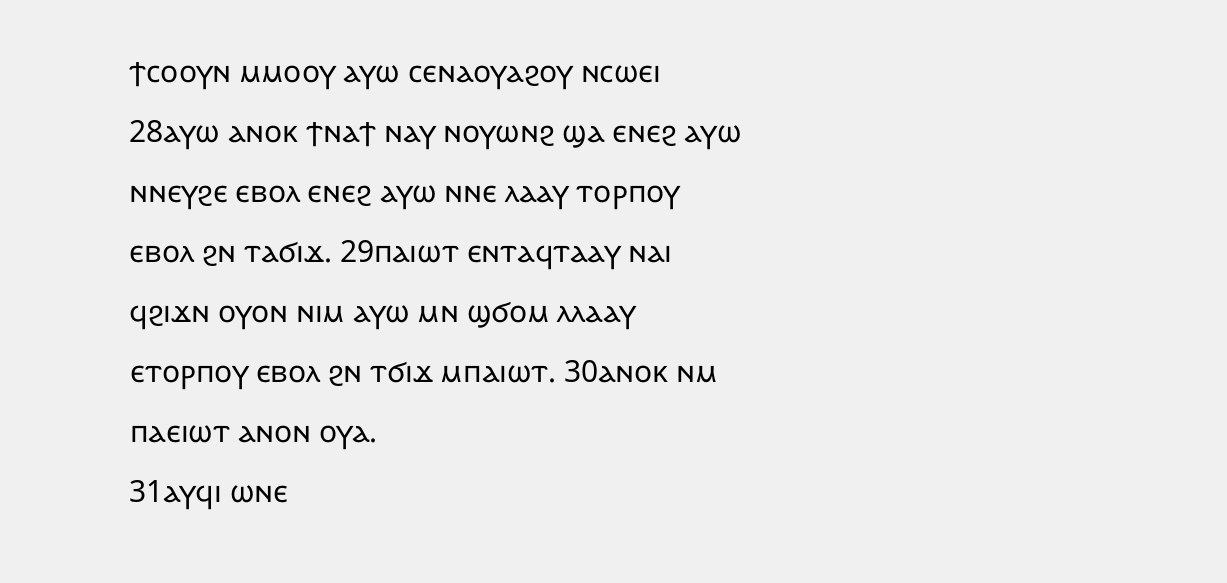ϯⲥⲟⲟⲩⲛ ⲙⲙⲟⲟⲩ ⲁⲩⲱ ⲥⲉⲛⲁⲟⲩⲁϩⲟⲩ ⲛⲥⲱⲉⲓ 28ⲁⲩⲱ ⲁⲛⲟⲕ ϯⲛⲁϯ ⲛⲁⲩ ⲛⲟⲩⲱⲛϩ ϣⲁ ⲉⲛⲉϩ ⲁⲩⲱ ⲛⲛⲉⲩϩⲉ ⲉⲃⲟⲗ ⲉⲛⲉϩ ⲁⲩⲱ ⲛⲛⲉ ⲗⲁⲁⲩ ⲧⲟⲣⲡⲟⲩ ⲉⲃⲟⲗ ϩⲛ ⲧⲁϭⲓϫ. 29ⲡⲁⲓⲱⲧ ⲉⲛⲧⲁϥⲧⲁⲁⲩ ⲛⲁⲓ ϥϩⲓϫⲛ ⲟⲩⲟⲛ ⲛⲓⲙ ⲁⲩⲱ ⲙⲛ ϣϭⲟⲙ ⲗⲗⲁⲁⲩ ⲉⲧⲟⲣⲡⲟⲩ ⲉⲃⲟⲗ ϩⲛ ⲧϭⲓϫ ⲙⲡⲁⲓⲱⲧ. 30ⲁⲛⲟⲕ ⲛⲙ ⲡⲁⲉⲓⲱⲧ ⲁⲛⲟⲛ ⲟⲩⲁ.
31ⲁⲩϥⲓ ⲱⲛⲉ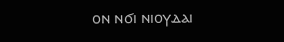ⲟⲛ ⲛϭⲓ ⲛⲓⲟⲩⲇⲁⲓ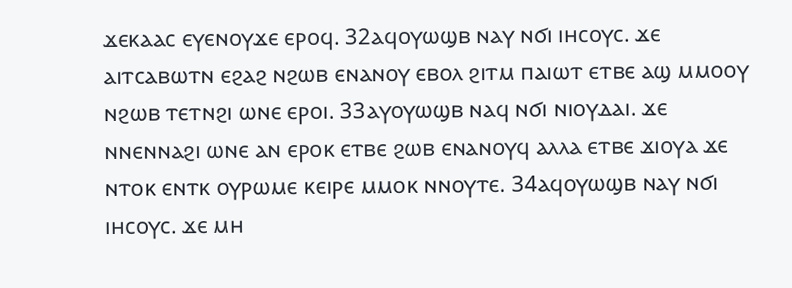ϫⲉⲕⲁⲁⲥ ⲉⲩⲉⲛⲟⲩϫⲉ ⲉⲣⲟϥ. 32ⲁϥⲟⲩⲱϣⲃ ⲛⲁⲩ ⲛϭⲓ ⲓⲏⲥⲟⲩⲥ. ϫⲉ ⲁⲓⲧⲥⲁⲃⲱⲧⲛ ⲉϩⲁϩ ⲛϩⲱⲃ ⲉⲛⲁⲛⲟⲩ ⲉⲃⲟⲗ ϩⲓⲧⲙ ⲡⲁⲓⲱⲧ ⲉⲧⲃⲉ ⲁϣ ⲙⲙⲟⲟⲩ ⲛϩⲱⲃ ⲧⲉⲧⲛϩⲓ ⲱⲛⲉ ⲉⲣⲟⲓ. 33ⲁⲩⲟⲩⲱϣⲃ ⲛⲁϥ ⲛϭⲓ ⲛⲓⲟⲩⲇⲁⲓ. ϫⲉ ⲛⲛⲉⲛⲛⲁϩⲓ ⲱⲛⲉ ⲁⲛ ⲉⲣⲟⲕ ⲉⲧⲃⲉ ϩⲱⲃ ⲉⲛⲁⲛⲟⲩϥ ⲁⲗⲗⲁ ⲉⲧⲃⲉ ϫⲓⲟⲩⲁ ϫⲉ ⲛⲧⲟⲕ ⲉⲛⲧⲕ ⲟⲩⲣⲱⲙⲉ ⲕⲉⲓⲣⲉ ⲙⲙⲟⲕ ⲛⲛⲟⲩⲧⲉ. 34ⲁϥⲟⲩⲱϣⲃ ⲛⲁⲩ ⲛϭⲓ ⲓⲏⲥⲟⲩⲥ. ϫⲉ ⲙⲏ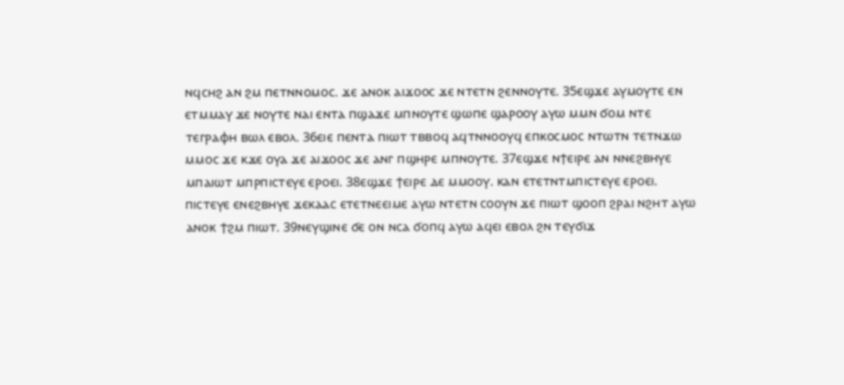ⲛϥⲥⲏϩ ⲁⲛ ϩⲙ ⲡⲉⲧⲛⲛⲟⲙⲟⲥ. ϫⲉ ⲁⲛⲟⲕ ⲁⲓϫⲟⲟⲥ ϫⲉ ⲛⲧⲉⲧⲛ ϩⲉⲛⲛⲟⲩⲧⲉ. 35ⲉϣϫⲉ ⲁⲩⲙⲟⲩⲧⲉ ⲉⲛ ⲉⲧⲙⲙⲁⲩ ϫⲉ ⲛⲟⲩⲧⲉ ⲛⲁⲓ ⲉⲛⲧⲁ ⲡϣⲁϫⲉ ⲙⲡⲛⲟⲩⲧⲉ ϣⲱⲡⲉ ϣⲁⲣⲟⲟⲩ ⲁⲩⲱ ⲙⲙⲛ ϭⲟⲙ ⲛⲧⲉ ⲧⲉⲅⲣⲁⲫⲏ ⲃⲱⲗ ⲉⲃⲟⲗ. 36ⲉⲓⲉ ⲡⲉⲛⲧⲁ ⲡⲓⲱⲧ ⲧⲃⲃⲟϥ ⲁϥⲧⲛⲛⲟⲟⲩϥ ⲉⲡⲕⲟⲥⲙⲟⲥ ⲛⲧⲱⲧⲛ ⲧⲉⲧⲛϫⲱ ⲙⲙⲟⲥ ϫⲉ ⲕϫⲉ ⲟⲩⲁ ϫⲉ ⲁⲓϫⲟⲟⲥ ϫⲉ ⲁⲛⲅ ⲡϣⲏⲣⲉ ⲙⲡⲛⲟⲩⲧⲉ. 37ⲉϣϫⲉ ⲛϯⲉⲓⲣⲉ ⲁⲛ ⲛⲛⲉϩⲃⲏⲩⲉ ⲙⲡⲁⲓⲱⲧ ⲙⲡⲣⲡⲓⲥⲧⲉⲩⲉ ⲉⲣⲟⲉⲓ. 38ⲉϣϫⲉ ϯⲉⲓⲣⲉ ⲇⲉ ⲙⲙⲟⲟⲩ. ⲕⲁⲛ ⲉⲧⲉⲧⲛⲧⲙⲡⲓⲥⲧⲉⲩⲉ ⲉⲣⲟⲉⲓ. ⲡⲓⲥⲧⲉⲩⲉ ⲉⲛⲉϩⲃⲏⲩⲉ ϫⲉⲕⲁⲁⲥ ⲉⲧⲉⲧⲛⲉⲉⲓⲙⲉ ⲁⲩⲱ ⲛⲧⲉⲧⲛ ⲥⲟⲟⲩⲛ ϫⲉ ⲡⲓⲱⲧ ϣⲟⲟⲡ ϩⲣⲁⲓ ⲛϩⲏⲧ ⲁⲩⲱ ⲁⲛⲟⲕ ϯϩⲙ ⲡⲓⲱⲧ. 39ⲛⲉⲩϣⲓⲛⲉ ϭⲉ ⲟⲛ ⲛⲥⲁ ϭⲟⲡϥ ⲁⲩⲱ ⲁϥⲉⲓ ⲉⲃⲟⲗ ϩⲛ ⲧⲉⲩϭⲓϫ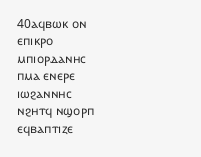40ⲁϥⲃⲱⲕ ⲟⲛ ⲉⲡⲓⲕⲣⲟ ⲙⲡⲓⲟⲣⲇⲁⲛⲏⲥ ⲡⲙⲁ ⲉⲛⲉⲣⲉ ⲓⲱϩⲁⲛⲛⲏⲥ ⲛϩⲏⲧϥ ⲛϣⲟⲣⲡ ⲉϥⲃⲁⲡⲧⲓⲍⲉ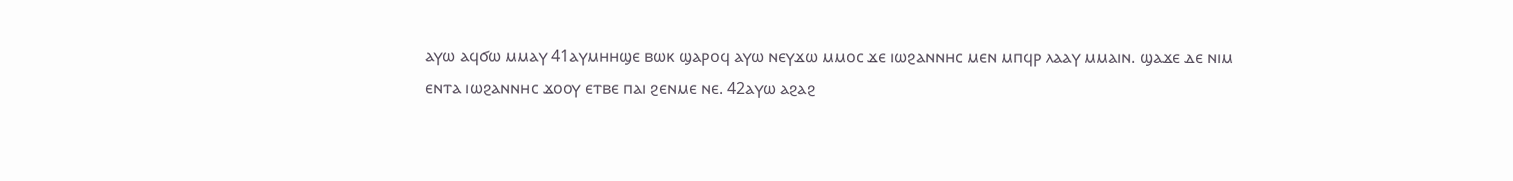ⲁⲩⲱ ⲁϥϭⲱ ⲙⲙⲁⲩ 41ⲁⲩⲙⲏⲏϣⲉ ⲃⲱⲕ ϣⲁⲣⲟϥ ⲁⲩⲱ ⲛⲉⲩϫⲱ ⲙⲙⲟⲥ ϫⲉ ⲓⲱϩⲁⲛⲛⲏⲥ ⲙⲉⲛ ⲙⲡϥⲣ ⲗⲁⲁⲩ ⲙⲙⲁⲓⲛ. ϣⲁϫⲉ ⲇⲉ ⲛⲓⲙ ⲉⲛⲧⲁ ⲓⲱϩⲁⲛⲛⲏⲥ ϫⲟⲟⲩ ⲉⲧⲃⲉ ⲡⲁⲓ ϩⲉⲛⲙⲉ ⲛⲉ. 42ⲁⲩⲱ ⲁϩⲁϩ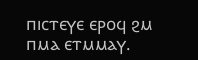ⲡⲓⲥⲧⲉⲩⲉ ⲉⲣⲟϥ ϩⲙ ⲡⲙⲁ ⲉⲧⲙⲙⲁⲩ.